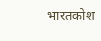भारतकोश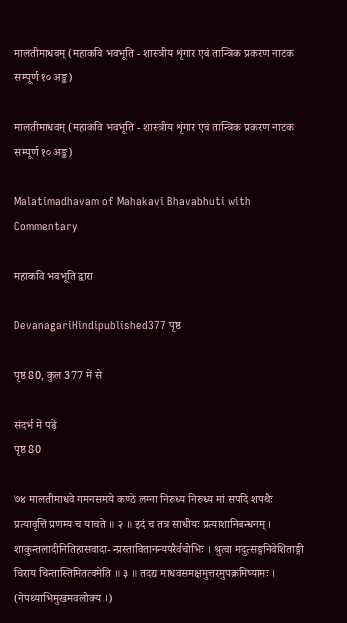मालतीमाधवम् (महाकवि भवभूति - शास्त्रीय शृंगार एवं तान्त्रिक प्रकरण नाटक सम्पूर्ण १० अङ्क)

मालतीमाधवम् (महाकवि भवभूति - शास्त्रीय शृंगार एवं तान्त्रिक प्रकरण नाटक सम्पूर्ण १० अङ्क)

Malatimadhavam of Mahakavi Bhavabhuti with Commentary

महाकवि भवभूति द्वारा

DevanagariHindipublished377 पृष्ठ

पृष्ठ 80, कुल 377 में से

संदर्भ में पढ़ें
पृष्ठ 80

७४ मालतीमाधवे गमनसमये कण्ठे लग्ना निरुध्य निरुध्य मां सपदि शपथैः प्रत्यावृत्तिं प्रणम्य च याचते ॥ २ ॥ इदं च तत्र साधीयः प्रत्याशानिबन्धनम् । शाकुन्तलादीनितिहासवादा- न्प्रस्तावितानन्यपरैर्वचोभिः । श्रुत्वा मदुत्सङ्गनिवेशिताङ्गी चिराय चिन्तास्तिमितत्वमेति ॥ ३ ॥ तदद्य माधवसमक्षमुत्तरमुपक्रमिष्यामः । (नेपथ्याभिमुखमवलोक्य ।)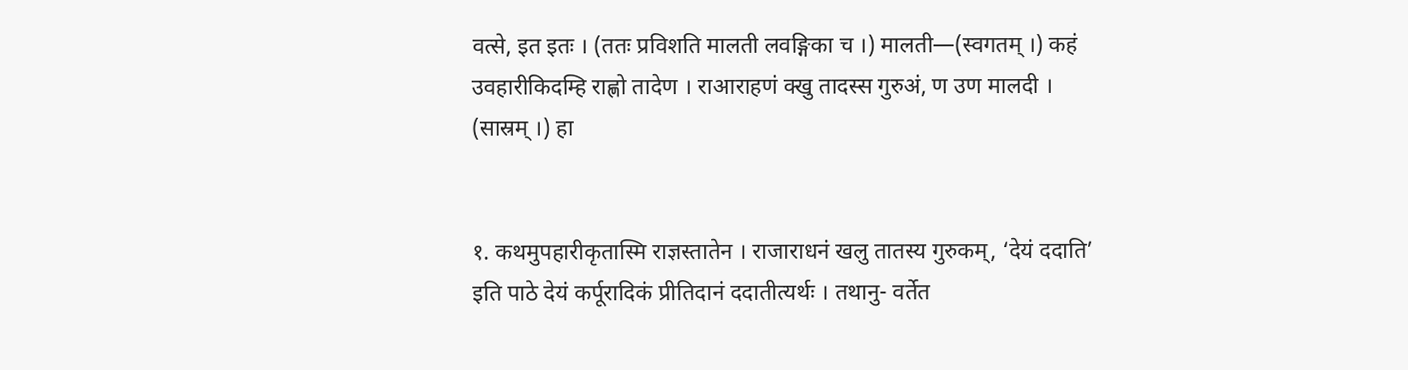वत्से, इत इतः । (ततः प्रविशति मालती लवङ्गिका च ।) मालती—(स्वगतम् ।) कहं उवहारीकिदम्हि राह्णो तादेण । राआराहणं क्खु तादस्स गुरुअं, ण उण मालदी । (सास्रम् ।) हा


१. कथमुपहारीकृतास्मि राज्ञस्तातेन । राजाराधनं खलु तातस्य गुरुकम्, ‘देयं ददाति’ इति पाठे देयं कर्पूरादिकं प्रीतिदानं ददातीत्यर्थः । तथानु- वर्तेत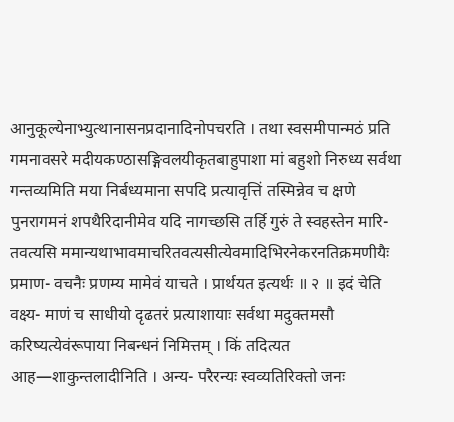आनुकूल्येनाभ्युत्थानासनप्रदानादिनोपचरति । तथा स्वसमीपान्मठं प्रति गमनावसरे मदीयकण्ठासङ्गिवलयीकृतबाहुपाशा मां बहुशो निरुध्य सर्वथा गन्तव्यमिति मया निर्बध्यमाना सपदि प्रत्यावृत्तिं तस्मिन्नेव च क्षणे पुनरागमनं शपथैरिदानीमेव यदि नागच्छसि तर्हि गुरुं ते स्वहस्तेन मारि- तवत्यसि ममान्यथाभावमाचरितवत्यसीत्येवमादिभिरनेकरनतिक्रमणीयैः प्रमाण- वचनैः प्रणम्य मामेवं याचते । प्रार्थयत इत्यर्थः ॥ २ ॥ इदं चेति वक्ष्य- माणं च साधीयो दृढतरं प्रत्याशायाः सर्वथा मदुक्तमसौ करिष्यत्येवंरूपाया निबन्धनं निमित्तम् । किं तदित्यत आह—शाकुन्तलादीनिति । अन्य- परैरन्यः स्वव्यतिरिक्तो जनः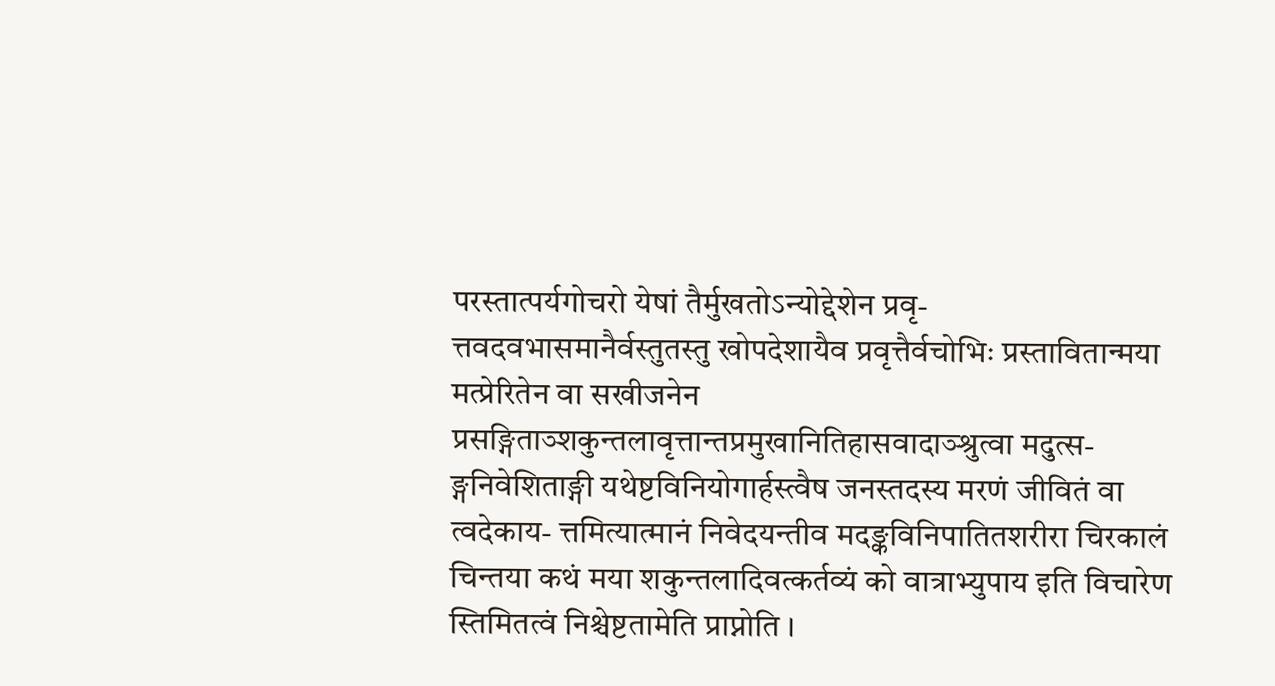परस्तात्पर्यगोचरो येषां तैर्मुखतोऽन्योद्देशेन प्रवृ- त्तवदवभासमानैर्वस्तुतस्तु खोपदेशायैव प्रवृत्तैर्वचोभिः प्रस्तावितान्मया मत्प्रेरितेन वा सखीजनेन प्रसङ्गिताञ्शकुन्तलावृत्तान्तप्रमुखानितिहासवादाञ्श्रुत्वा मदुत्स- ङ्गनिवेशिताङ्गी यथेष्टविनियोगार्हस्त्वैष जनस्तदस्य मरणं जीवितं वा त्वदेकाय- त्तमित्यात्मानं निवेदयन्तीव मदङ्कविनिपातितशरीरा चिरकालं चिन्तया कथं मया शकुन्तलादिवत्कर्तव्यं को वात्राभ्युपाय इति विचारेण स्तिमितत्वं निश्चेष्टतामेति प्राप्नोति ।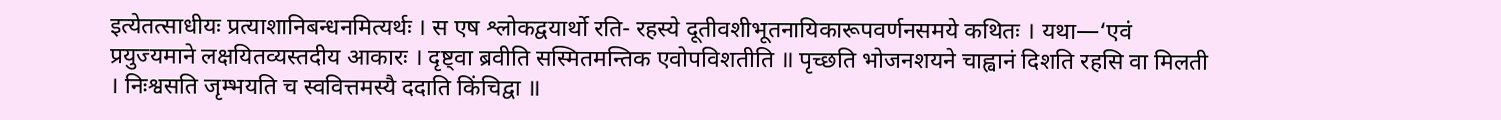इत्येतत्साधीयः प्रत्याशानिबन्धनमित्यर्थः । स एष श्लोकद्वयार्थो रति- रहस्ये दूतीवशीभूतनायिकारूपवर्णनसमये कथितः । यथा—‘एवं प्रयुज्यमाने लक्षयितव्यस्तदीय आकारः । दृष्ट्वा ब्रवीति सस्मितमन्तिक एवोपविशतीति ॥ पृच्छति भोजनशयने चाह्वानं दिशति रहसि वा मिलती । निःश्वसति जृम्भयति च स्ववित्तमस्यै ददाति किंचिद्वा ॥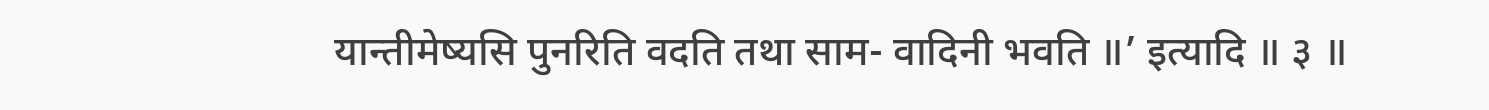यान्तीमेष्यसि पुनरिति वदति तथा साम- वादिनी भवति ॥’ इत्यादि ॥ ३ ॥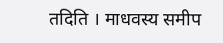तदिति । माधवस्य समीप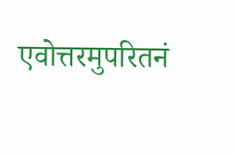एवोत्तरमुपरितनं